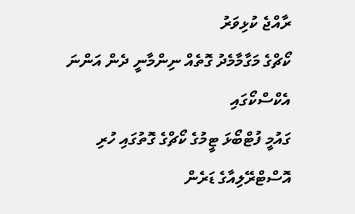ރާއްޖެ ކުޅިވަރު
ކޯޗްގެ މަގާމާމެދު ގޮތެއް ނިންމާނީ ދެން އަންނަ އެކްސްކޯގައި
ގައުމީ ފުޓްބޯޅަ ޓީމުގެ ކޯޗްގެ ގޮތުގައި ހުރި އޮސްޓްރޭލިއާގެ ޑަރެން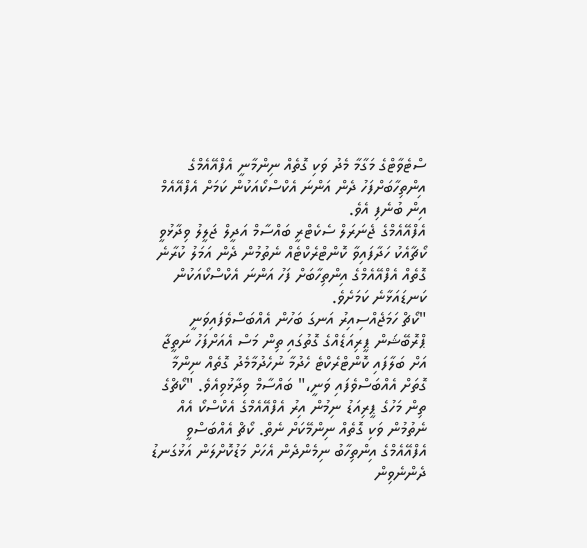ސްޓެވާޓްގެ މަގާމާ މެދު ވަކި ގޮތެއް ނިންމާނީ އެފްއޭއެމްގެ އިންތިހާބަށްފަހު ދެން އަންނަ އެކްސްކޯއަކުން ކަމަށް އެފްއޭއެމް އިން ބުނެފި އެވެ.
އެފްއޭއެމްގެ ޖެނަރަލް ސެކެޓްރީ ބައްސާމް އަދީލް ޖަލީލު ވިދާޅުވީ ކޯޗާއެކު ހަދާފައިވާ ކޮންޓްރެކްޓެއް ނެތުމުން ދެން އަމަލު ކުރާނެ ގޮތެއް އެފްއޭއެމްގެ އިންތިހާބަށް ފަހު އަންނަ އެކްސްކޯއަކުން ކަނޑައަޅާނެ ކަމަށެވެ.
"ކޯޗް ހަމަޖެއްސިއިރު އަނގަ ބަހުން އެއްބަސްވެފައިވަނީ ޕްރޮބޭޝަން ޕީރިއަޑެއްގެ ގޮތުގައި ތިން މަސް އެއަށްފަހު ނަތީޖާ އަށް ބަލާފައި ކޮންޓްރެކްޓެ ހެދުމާ ނުހެދުމާމެދު ގޮތެއް ނިންމާ ގޮތަށް އެއްބަސްވެފައި ވަނީ،" ބައްސާމް ވިދާޅުވިއެވެ. "ކޯޗްގެ ތިން މަހުގެ ޕީރިއަޑު ނިމުން އިރު އެފްއޭއެމްގެ އެކްސްކޯ އެއް ނެތުމުން ވަކި ގޮތެއް ނިންމޭކަށް ނެތް. ކޯޗް އެއްބަސްވީ އެފްއޭއެމްގެ އިންތިހާބު ނިމެންދެން އެހަށް މަޑުކޮށްލަން އަޅުގަނޑު ދެންނެވިން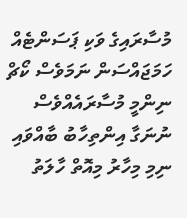މުސާރައިގެ ވަކި ޕަސަންޓެއް ހަމަޖައްސަން ނަމަވެސް ކޯޗް ނިންމީ މުސާރައެއްވެސް ނުނަގާ އިންތިހާބު ބާއްވައި ނިމި މިހާރު މިއޮތް ހާލަތު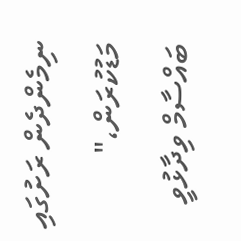ނިމެންދެން ރަށުގައި މަޑުކުރަން،"
ބައްސާމް ވިދާޅުވީ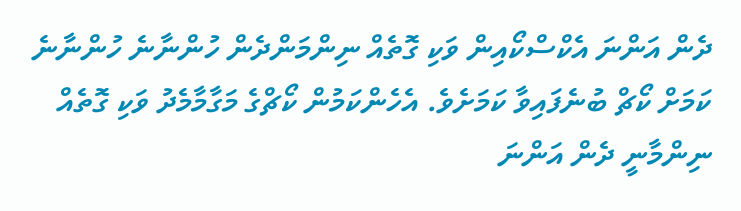ދެން އަންނަ އެކްސްކޯއިން ވަކި ގޮތެއް ނިންމަންދެން ހުންނާނެ ހުންނާނެ ކަމަށް ކޯޗް ބުނެފައިވާ ކަމަށެވެ. އެހެންކަމުން ކޯޗްގެ މަގާމާމެދު ވަކި ގޮތެއް ނިންމާނީ ދެން އަންނަ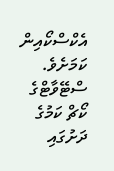އެކްސްކޯއިން ކަމަށެވެ.
ސްޓޭވާޓްގެ ކޯޗް ކަމުގެ ދަށުގައި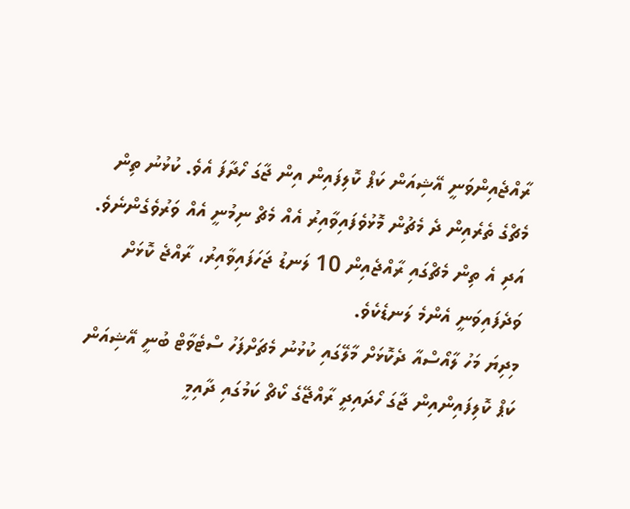ރާއްޖެއިންވަނީ އޭޝިއަން ކަޕް ކޮލިފައިން އިން ޖާގަ ހޯދާފަ އެވެ. ކުޅުނު ތިން މެޗްގެ ތެރެއިން ދެ މެޗުން މޮޅުވެފައިވާއިރު އެއް މެޗް ނިމުނީ އެއް ވަރުވެގެންނެވެ. އަދި އެ ތިން މެޗްގައި ރާއްޖެއިން 10 ލަނޑު ޖަހަފައިވާއިރު، ރާއްޖެ ކޮޅަށް ވަދެފައިވަނީ އެންމެ ލަނޑެކެވެ.
މިދިޔަ މަހު ލާއޯސްއާ ދެކޮޅަށް މާލޭގައި ކުޅުނު މެޗަށްފަހު ސްޓެވާޓް ބުނީ އޭޝިއަން ކަޕް ކޮލިފައިންއިން ޖާގަ ހޯދައިދީ ރާއްޖޭގެ ކޯޗް ކަމުގައި ދާއިމީ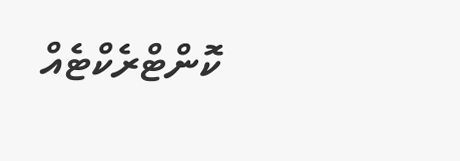ކޮންޓްރެކްޓެއް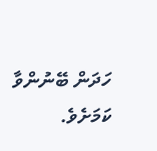ހަދަން ބޭނުންވާ ކަމަށެވެ.